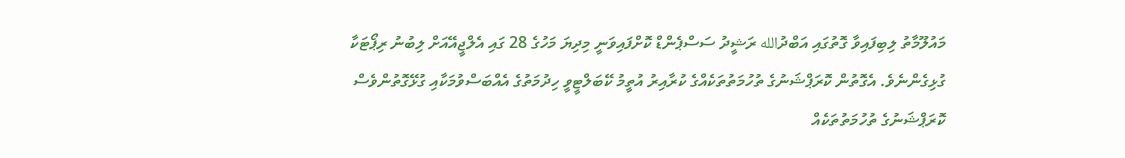މައުލޫމާތު ލިބިފައިވާ ގޮތުގައި އަބްދުالله ރަޝީދު ސަސްޕެންޑް ކޮށްފައިވަނީ މިދިޔަ މަހުގެ 28 ގައި އެލްޖީއޭއަށް ލިބުނު ރިޕޯޓަކާ ގުޅިގެންނެވެ. އެގޮތުން ކޮރަޕްޝަނުގެ ތުހުމަތުތަކެއްގެ ކުރާއިރު އުތީމު ކޭބަލްޓީވީ ހިދުމަތުގެ އެއްބަސްވުމަކާއި ގުޅޭގޮތުންވެސް ކޮރަޕްޝަނުގެ ތުހުމަތުތަކެއް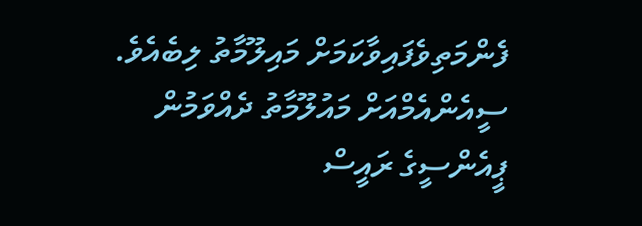ފެންމަތިވެފައިވާކަމަށް މައިލޫމާތު ލިބެއެވެ.
ސީއެންއެމްއަށް މައުލޫމާތު ދެއްވަމުން ޕީއެންސީގެ ރައީސް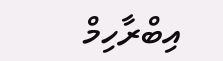އިބްރާހިމް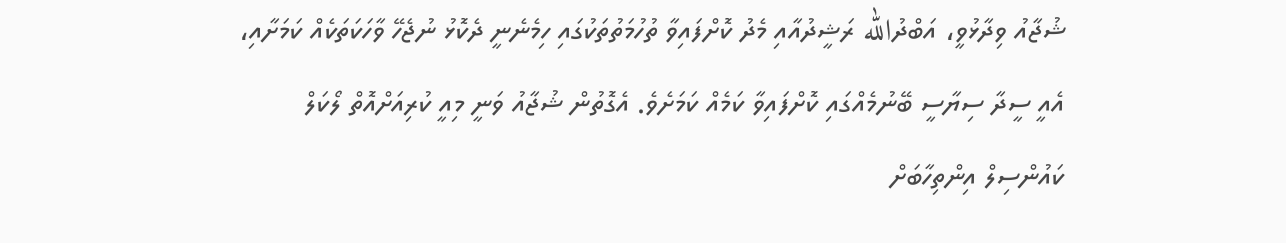ޝުޖާއު ވިދާޅުވީ، އަބްދުالله ރަޝީދުއާއި މެދު ކޮށްފައިވާ ތުހުމަތުތަކުގައި ހިމެނެނީ ދެކޮޅު ނުޖެހޭ ވާހަކަތަކެއް ކަމަށާއި، އެއީ ސީދާ ސިޔާސީ ބޭނުމެއްގައި ކޮށްފައިވާ ކަމެއް ކަމަށެވެ. އެގޮތުން ޝުޖާއު ވަނީ މިއީ ކުރިއަށްއޮތް ލޯކަލް ކައުންސިލް އިންތިހާބަށް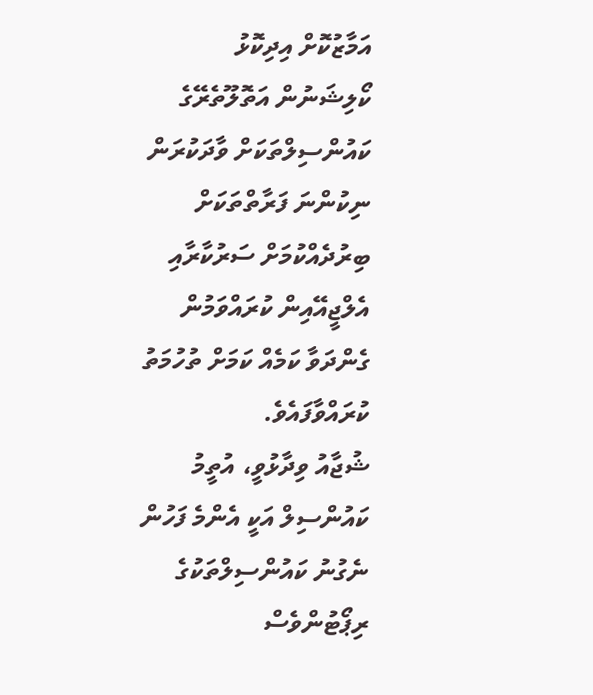އަމާޒުކޮށް އިދިކޮޅު ކޯލިޝަނުން އަތޮލޫތެރޭގެ ކައުންސިލްތަކަށް ވާދަކުރަން ނިކުންނަ ފަރާތްތަކަށް ބިރުދެއްކުމަށް ސަރުކާރާއި އެލްޖީއޭއިން ކުރައްވަމުން ގެންދަވާ ކަމެއް ކަމަށް ތުހުމަތު ކުރައްވާފައެވެ.
ޝުޖާއު ވިދާޅުވީ، އުތީމު ކައުންސިލް އަކީ އެންމެ ފަހުން ނެގުނު ކައުންސިލްތަކުގެ ރިޕޯޓުންވެސް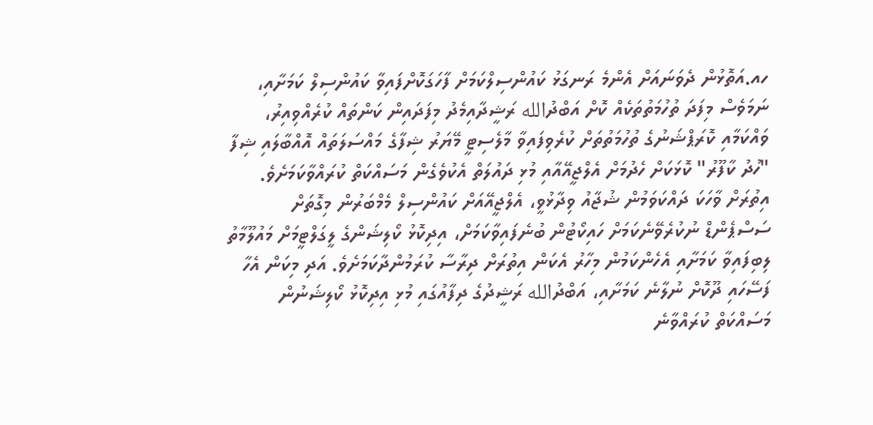ހއ.އަތޮޅުން ދެވަނައަށް އެންމެ ރަނގަޅު ކައުންސިލްކަމަށް ފާހަގަކޮށްފައިވާ ކައުންސިލް ކަމަށާއި، ނަމަވެސް މިފަދަ ތުހުމަތުތަކެއް ކޮށް އަބްދުالله ރަޝީދާއިމެދު މިފަދައިން ކަންތައް ކުރެއްވިއިރު، ވައްކަމާއި ކޮރަޕްޝަނުގެ ތުހުމަތުތަށް ކުރެވިފައިވާ މާލެސިޓީ މޭޔަރު ޝިފާގެ މައްސަލަތައް އޮއްބާލައި ޝިފާ "ހުދު ކާފޫރު" ކޮޅަކަށް ހެދުމަށް އެލްޖީއޭއާއި މުޅި ދައުލަތް އެކުވެގެން މަސައްކަތް ކުރައްވާކަމަށެވެ.
އިތުރަށް ވާހަކަ ދައްކަވަމުން ޝުޖާއު ވިދާޅުވީ، އެލްޖީއޭއަށް ކައުންސިލް މެމްބަރުން މިގޮތަށް ސަސްޕެންޑް ނުކުރެވޭނެކަމަށް ހައިކޯޓުން ބުނެފައިވާކަމަށް، އިދިކޮޅު ކޯލިޝަންގެ ލީގަލްޓީމަށް މައުލޫމާތު ލިބިފައިވާ ކަމަށާއި އެހެންކަމުން މިހާރު އެކަން އިތުރަށް ދިރާސާ ކުރަމުންދާކަމަށެވެ. އަދި މިކަން އެހާ ފަސޭހައި ދޫކޮށް ނުލާނެ ކަމަށާއި، އަބްދުالله ރަޝީދުގެ ދިފާއުގައި މުޅި އިދިކޮޅު ކޯލިޝަނުން މަސައްކަތް ކުރައްވާނެ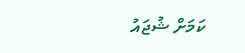ކަމަށް ޝުޖައު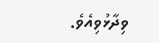ވިދާޅުވިއެވެ.